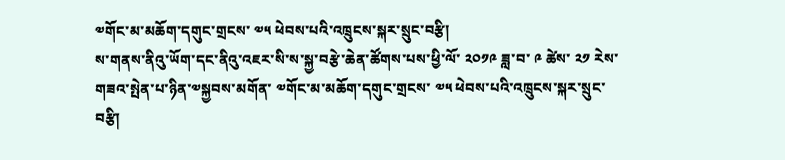༧གོང་མ་མཆོག་དགུང་གྲངས་ ༧༥ ཕེབས་པའི་འཁྲུངས་སྐར་སྲུང་བརྩི།
ས་གནས་ནིའུ་ཡོག་དང་ནིའུ་འཇར་སི་ས་སྐྱ་བརྩེ་ཆེན་ཚོགས་པས་ཕྱི་ལོ་ ༢༠༡༩ ཟླ་བ་ ༩ ཚེས་ ༢༡ རེས་གཟའ་སྤེན་པ་ཉིན་༧སྐྱབས་མགོན་ ༧གོང་མ་མཆོག་དགུང་གྲངས་ ༧༥ ཕེབས་པའི་འཁྲུངས་སྐར་སྲུང་བརྩི།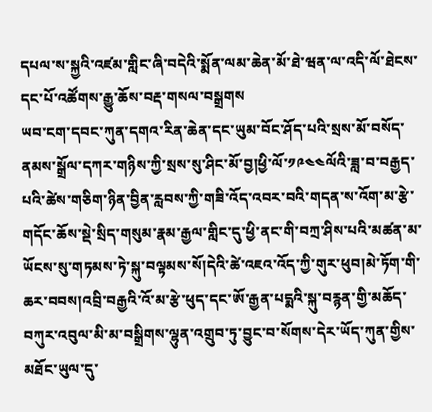དཔལ་ས་སྐྱའི་འཛམ་གླིང་ཞི་བདེའི་སྨོན་ལམ་ཆེན་མོ་ཐེ་ཝན་ལ་འདི་ལོ་ཐེངས་དང་པོ་འཚོགས་རྒྱུ་ཆོས་བརྡ་གསལ་བསྒྲགས
ཡབ་ངག་དབང་ཀུན་དགའ་རིན་ཆེན་དང་ཡུམ་བོང་ཤོད་པའི་སྲས་མོ་བསོད་ནམས་སྒྲོལ་དཀར་གཉིས་ཀྱི་སྲས་སུ་ཤིང་མོ་བྱ།ཕྱི་ལོ་༡༩༤༤ལོའི་ཟླ་བ་བརྒྱད་པའི་ཚེས་གཅིག་ཉིན་བྱིན་རླབས་ཀྱི་གཟི་འོད་འབར་བའི་གདན་ས་འོག་མ་རྩེ་གདོང་ཆོས་སྡེ་སྲིད་གསུམ་རྣམ་རྒྱལ་གླིང་དུ་ཕྱི་ནང་གི་བཀྲ་ཤིས་པའི་མཚན་མ་ཡོངས་སུ་གཏམས་ཏེ་སྐུ་བལྟམས་སོ།དེའི་ཚེ་འཇའ་འོད་ཀྱི་གུར་ཕུབ།མེ་ཏོག་གི་ཆར་བབས།འབྲི་བརྒྱའི་འོ་མ་རྩེ་ཕུད་དང་ཨོ་རྒྱན་པདྨའི་སྐུ་བརྙན་གྱི་མཆོད་བཀུར་འབུལ་མི་མ་བསྒྲིགས་ལྷུན་འགྲུབ་ཏུ་བྱུང་བ་སོགས་དེར་ཡོད་ཀུན་གྱིས་མཐོང་ཡུལ་དུ་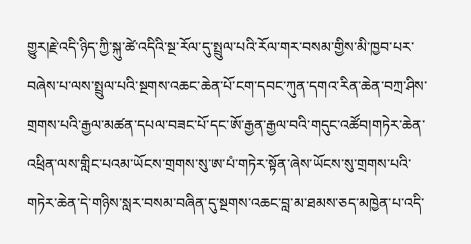གྱུར།རྗེ་འདི་ཉིད་ཀྱི་སྐུ་ཚེ་འདིའི་སྔ་རོལ་དུ་སྤྲུལ་པའི་རོལ་གར་བསམ་གྱིས་མི་ཁྱབ་པར་བཞེས་པ་ལས་སྤྲུལ་པའི་སྔགས་འཆང་ཆེན་པོ་ངག་དབང་ཀུན་དགའ་རིན་ཆེན་བཀྲ་ཤིས་གྲགས་པའི་རྒྱལ་མཚན་དཔལ་བཟང་པོ་དང་ཨོ་རྒྱན་རྒྱལ་བའི་གདུང་འཚོབ།གཏེར་ཆེན་འཕྲིན་ལས་གླིང་པའམ་ཡོངས་གྲགས་སུ་ཨ་པཾ་གཏེར་སྟོན་ཞེས་ཡོངས་སུ་གྲགས་པའི་གཏེར་ཆེན་དེ་གཉིས་སླར་བསམ་བཞིན་དུ་སྔགས་འཆང་བླ་མ་ཐམས་ཅད་མཁྱེན་པ་འདི་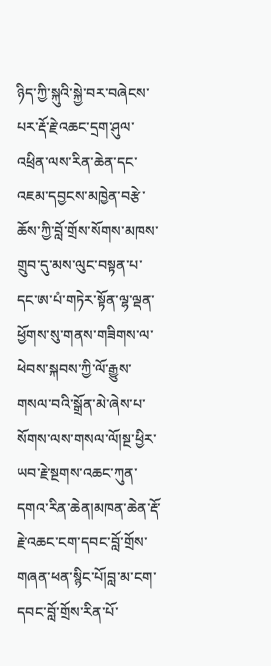ཉིད་ཀྱི་སྐུའི་སྐྱེ་བར་བཞེངས་པར་རྡོ་རྗེ་འཆང་དྲག་ཤུལ་འཕྲིན་ལས་རིན་ཆེན་དང་འཇམ་དབྱངས་མཁྱེན་བརྩེ་ཆོས་ཀྱི་བློ་གྲོས་སོགས་མཁས་གྲུབ་དུ་མས་ལུང་བསྟན་པ་དང་ཨ་པཾ་གཏེར་སྟོན་ལྷ་ལྡན་ཕྱོགས་སུ་གནས་གཟིགས་ལ་ཕེབས་སྐབས་ཀྱི་ལོ་རྒྱུས་གསལ་བའི་སྒྲོན་མེ་ཞེས་པ་སོགས་ལས་གསལ་ལོ།སྔ་ཕྱིར་ཡབ་རྗེ་སྔགས་འཆང་ཀུན་དགའ་རིན་ཆེན།མཁན་ཆེན་རྡོ་རྗེ་འཆང་ངག་དབང་བློ་གྲོས་གཞན་ཕན་སྙིང་པོ།བླ་མ་ངག་དབང་བློ་གྲོས་རིན་པོ་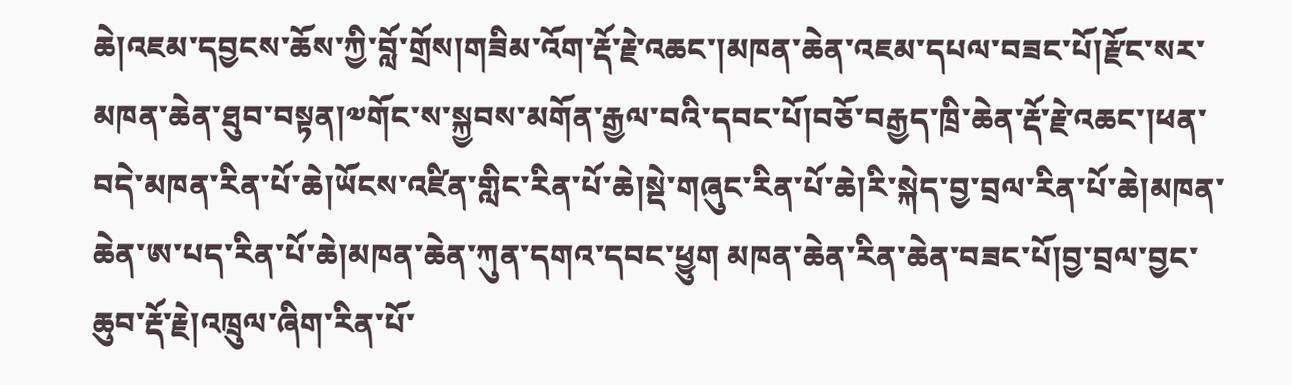ཆེ།འཇམ་དབྱངས་ཆོས་ཀྱི་བློ་གྲོས།གཟིམ་འོག་རྡོ་རྗེ་འཆང་།མཁན་ཆེན་འཇམ་དཔལ་བཟང་པོ།རྫོང་སར་མཁན་ཆེན་ཐུབ་བསྟན།༧གོང་ས་སྐྱབས་མགོན་རྒྱལ་བའི་དབང་པོ།བཅོ་བརྒྱད་ཁྲི་ཆེན་རྡོ་རྗེ་འཆང་།ཕན་བདེ་མཁན་རིན་པོ་ཆེ།ཡོངས་འཛིན་གླིང་རིན་པོ་ཆེ།སྡེ་གཞུང་རིན་པོ་ཆེ།རི་སྐེད་བྱ་བྲལ་རིན་པོ་ཆེ།མཁན་ཆེན་ཨ་པད་རིན་པོ་ཆེ།མཁན་ཆེན་ཀུན་དགའ་དབང་ཕྱུག མཁན་ཆེན་རིན་ཆེན་བཟང་པོ།བྱ་བྲལ་བྱང་ཆུབ་རྡོ་རྗེ།འཁྲུལ་ཞིག་རིན་པོ་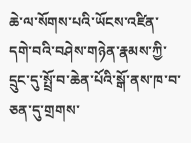ཆེ་ལ་སོགས་པའི་ཡོངས་འཛིན་དགེ་བའི་བཤེས་གཉེན་རྣམས་ཀྱི་དྲུང་དུ་སྤྲོ་བ་ཆེན་པོའི་སྒོ་ནས་ཁ་བ་ཅན་དུ་གྲགས་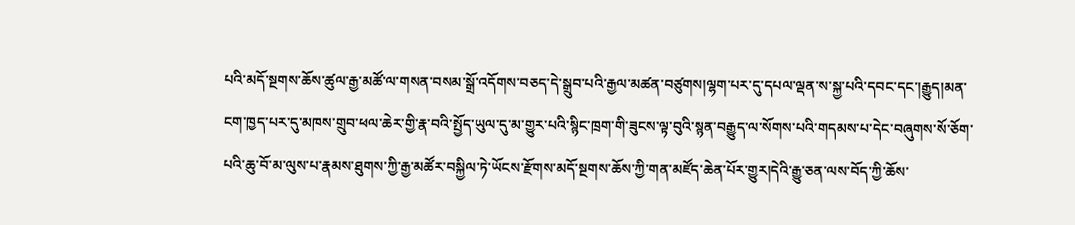པའི་མདོ་སྔགས་ཆོས་ཚུལ་རྒྱ་མཚོ་ལ་གསན་བསམ་སྒྲོ་འདོགས་བཅད་དེ་སྒྲུབ་པའི་རྒྱལ་མཚན་བཙུགས།ལྷག་པར་དུ་དཔལ་ལྡན་ས་སྐྱ་པའི་དབང་དང་།རྒྱུད།མན་ངག་ཁྱད་པར་དུ་མཁས་གྲུབ་ཕལ་ཆེར་གྱི་རྣ་བའི་སྤྱོད་ཡུལ་དུ་མ་གྱུར་པའི་སྙིང་ཁྲག་གི་ཟུངས་ལྟ་བུའི་སྙན་བརྒྱུད་ལ་སོགས་པའི་གདམས་པ་དེང་བཞུགས་སོ་ཅོག་པའི་ཆུ་བོ་མ་ལུས་པ་རྣམས་ཐུགས་ཀྱི་རྒྱ་མཚོར་བསྐྱིལ་ཏེ་ཡོངས་རྫོགས་མདོ་སྔགས་ཆོས་ཀྱི་གན་མཛོད་ཆེན་པོར་གྱུར།དེའི་རྒྱུ་ཅན་ལས་བོད་ཀྱི་ཆོས་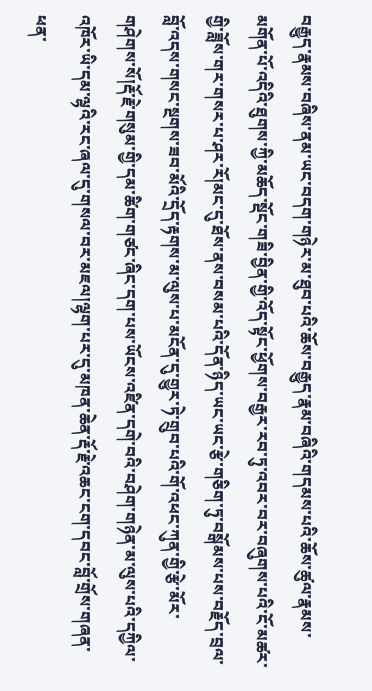བརྒྱུད་རྣམས་བཞིས་ནམ་ཡང་བདག་གཉེར་མ་ཐུབ་པའི་ཆོས་བརྒྱུད་རྣམ་བཞིའི་གདམས་པའི་ཆོས་ཚུལ་རྣམས་མགོན་པོ་འདིའི་ཐུགས་ཀྱི་མཆོད་སྡོང་གཟི་བྱིན་གྱི་འོད་སྟོང་ཕྱོགས་བརྒྱར་རབ་ཏུ་འབར་བར་བཞུགས་པའི་ངོ་མཚར་གྱི་ཟློས་གར་གསར་པ་ཤར་རོ།མང་དུ་ཐོས་ནས་བསམ་པའི་དོན་ཉིད་ཡང་ཡང་རྩེ་གཅིག་ཏུ་བསྒོམས་པས་བརྗོད་བྲལ་བློ་འདས་གསང་སྔགས་ཟབ་མོའི་དྲོད་རྟགས་མ་ལུས་པ་མངོན་དུ་གྱུར་ཏེ་གྲུབ་པའི་གོ་འཕང་ཀུན་གྱི་རྩེ་མོར་གཤེགས་སོ།རྡོ་རྗེ་གསུམ་གྱི་དམ་ཚིག་གཙང་ཞིང་དག་པས་ཡོངས་འཛིན་དགེ་བའི་བཤེག་གཉེན་མ་ལུས་པའི་དཀྱིལ་འཁོར་ཡི་དམ་ལྷའི་རང་ཞལ་དུ་གསལ་བར་མཇལ།ལྷག་པར་དུ་མཁན་ཆེན་རྡོ་རྗེ་འཆང་ངག་དབང་བློ་གྲོས་གཞན་ཕན་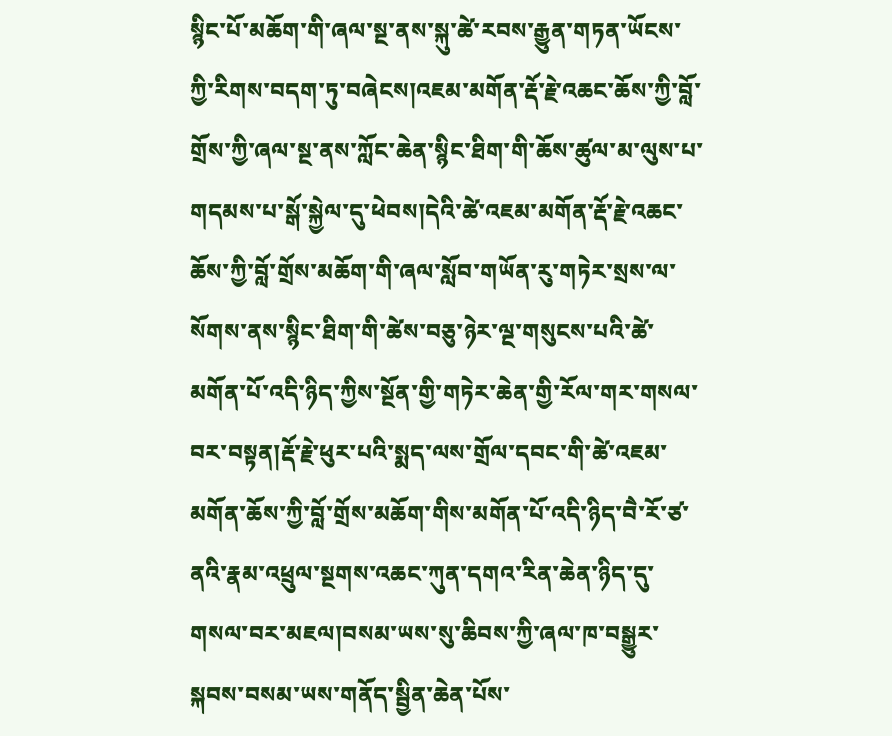སྙིང་པོ་མཆོག་གི་ཞལ་སྔ་ནས་སྐུ་ཚེ་རབས་རྒྱུན་གཏན་ཡོངས་ཀྱི་རིགས་བདག་ཏུ་བཞེངས།འཇམ་མགོན་རྡོ་རྗེ་འཆང་ཆོས་ཀྱི་བློ་གྲོས་ཀྱི་ཞལ་སྔ་ནས་ཀློང་ཆེན་སྙིང་ཐིག་གི་ཆོས་ཚུལ་མ་ལུས་པ་གདམས་པ་སྒོ་སྐྱེལ་དུ་ཕེབས།དེའི་ཚེ་འཇམ་མགོན་རྡོ་རྗེ་འཆང་ཆོས་ཀྱི་བློ་གྲོས་མཆོག་གི་ཞལ་སློབ་གཡོན་རུ་གཏེར་སྲས་ལ་སོགས་ནས་སྙིང་ཐིག་གི་ཚེས་བཅུ་ཉེར་ལྔ་གསུངས་པའི་ཚེ་མགོན་པོ་འདི་ཉིད་ཀྱིས་སྔོན་གྱི་གཏེར་ཆེན་གྱི་རོལ་གར་གསལ་བར་བསྟན།རྡོ་རྗེ་ཕུར་པའི་སྨད་ལས་གྲོལ་དབང་གི་ཚེ་འཇམ་མགོན་ཆོས་ཀྱི་བློ་གྲོས་མཆོག་གིས་མགོན་པོ་འདི་ཉིད་བཻ་རོ་ཙ་ནའི་རྣམ་འཕྲུལ་སྔགས་འཆང་ཀུན་དགའ་རིན་ཆེན་ཉིད་དུ་གསལ་བར་མཇལ།བསམ་ཡས་སུ་ཆིབས་ཀྱི་ཞལ་ཁ་བསྒྱུར་སྐབས་བསམ་ཡས་གནོད་སྦྱིན་ཆེན་པོས་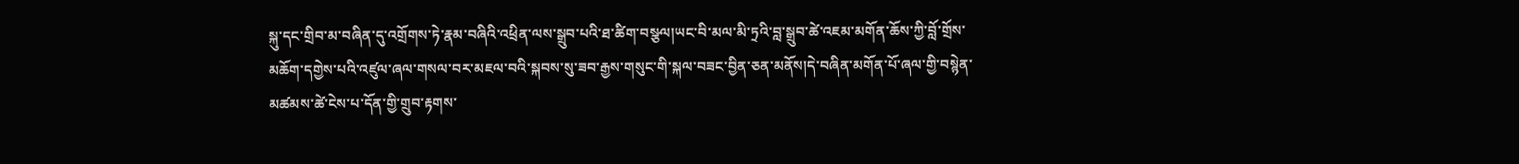སྐུ་དང་གྲིབ་མ་བཞིན་དུ་འགྲོགས་ཏེ་རྣམ་བཞིའི་འཕྲིན་ལས་སྒྲུབ་པའི་ཐ་ཚིག་བསྩལ།ཡང་བི་མལ་མི་ཏྲའི་བླ་སྒྲུབ་ཚེ་འཇམ་མགོན་ཆོས་ཀྱི་བློ་གྲོས་མཆོག་དགྱེས་པའི་འཛུལ་ཞལ་གསལ་བར་མཇལ་བའི་སྐབས་སུ་ཟབ་རྒྱས་གསུང་གི་སྐལ་བཟང་བྱིན་ཅན་མནོས།དེ་བཞིན་མགོན་པོ་ཞལ་གྱི་བསྙེན་མཚམས་ཚེ་ངེས་པ་དོན་གྱི་གྲུབ་རྟགས་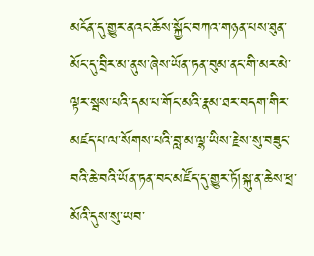མངོན་དུ་གྱུར་ནའང་ཆོས་སྐྱོང་བཀའ་གཉན་པས་ཐུན་མོང་དུ་བྲིར་མ་ནུས་ཞེས་ཡོན་ཏན་བུམ་ནང་གི་མར་མེ་ལྟར་སྦས་པའི་དམ་པ་གོང་མའི་རྣམ་ཐར་བདག་གིར་མཛད་པ་ལ་སོགས་པའི་བླ་མ་ལྷ་ཡིས་རྗེས་སུ་བཟུང་བའི་ཆེ་བའི་ཡོན་ཏན་བང་མཛོད་དུ་གྱུར་ཏོ།སྐུ་ན་ཆེས་ཕྲ་མོའི་དུས་སུ་ཡབ་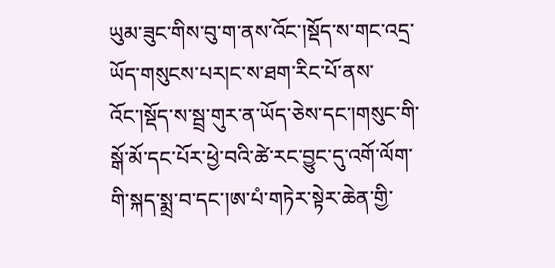ཡུམ་ཟུང་གིས་བུ་ག་ནས་འོང་།སྡོད་ས་གང་འདྲ་ཡོད་གསུངས་པར།ང་ས་ཐག་རིང་པོ་ནས་འོང་།སྡོད་ས་སྦྲ་གུར་ན་ཡོད་ཅེས་དང་།གསུང་གི་སྒོ་མོ་དང་པོར་ཕྱེ་བའི་ཚེ་རང་བྱུང་དུ་འགོ་ལོག་གི་སྐད་སྨྲ་བ་དང་།ཨ་པཾ་གཏེར་སྟེར་ཆེན་གྱི་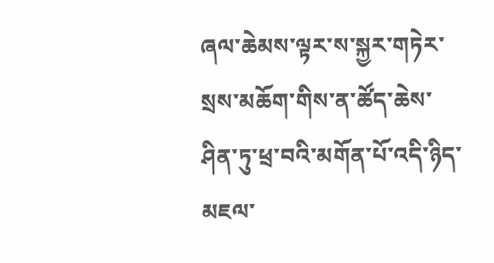ཞལ་ཆེམས་ལྟར་ས་སྐྱར་གཏེར་སྲས་མཆོག་གིས་ན་ཚོད་ཆེས་ཤིན་ཏུ་ཕྲ་བའི་མགོན་པོ་འདི་ཉིད་མཇལ་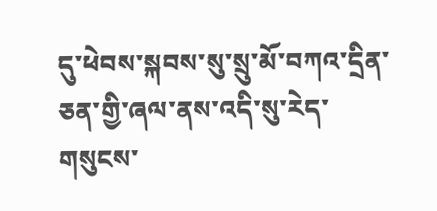དུ་ཕེབས་སྐབས་སུ་སྲུ་མོ་བཀའ་དྲིན་ཅན་གྱི་ཞལ་ནས་འདི་སུ་རེད་གསུངས་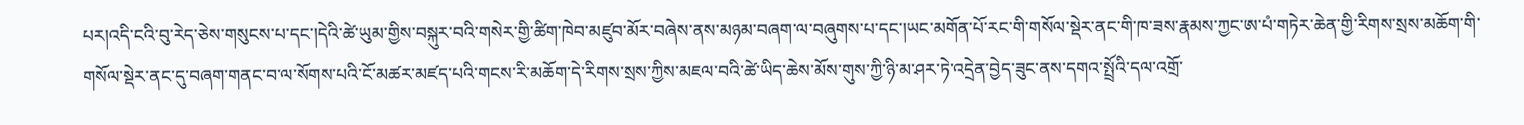པར།འདི་ངའི་བུ་རེད་ཅེས་གསུངས་པ་དང་།དེའི་ཚེ་ཡུམ་གྱིས་བསྐུར་བའི་གསེར་གྱི་ཚིག་ཁེབ་མཛུབ་མོར་བཞེས་ནས་མཉམ་བཞག་ལ་བཞུགས་པ་དང་།ཡང་མགོན་པོ་རང་གི་གསོལ་སྡེར་ནང་གི་ཁ་ཟས་རྣམས་ཀྱང་ཨ་པཾ་གཏེར་ཆེན་གྱི་རིགས་སྲས་མཆོག་གི་གསོལ་སྡེར་ནང་དུ་བཞག་གནང་བ་ལ་སོགས་པའི་ངོ་མཚར་མཛད་པའི་གངས་རི་མཆོག་དེ་རིགས་སྲས་ཀྱིས་མཇལ་བའི་ཚེ་ཡིད་ཆེས་མོས་གུས་ཀྱི་ཉི་མ་ཤར་ཏེ་འདྲེན་བྱེད་ཟུང་ནས་དགའ་སྤྲོའི་དལ་འགྲོ་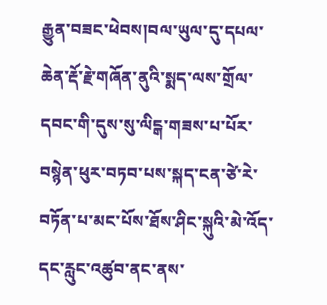རྒྱུན་བཟང་ཕེབས།བལ་ཡུལ་དུ་དཔལ་ཆེན་རྡོ་རྗེ་གཞོན་ནུའི་སྨད་ལས་གྲོལ་དབང་གི་དུས་སུ་ལིངྒ་གཟས་པ་པོར་བསྙེན་ཕུར་བཏབ་པས་སྐད་ངན་ཙེ་རེ་བཏོན་པ་མང་པོས་ཐོས་ཤིང་སྐུའི་མེ་འོད་དང་རླུང་འཚུབ་ནང་ནས་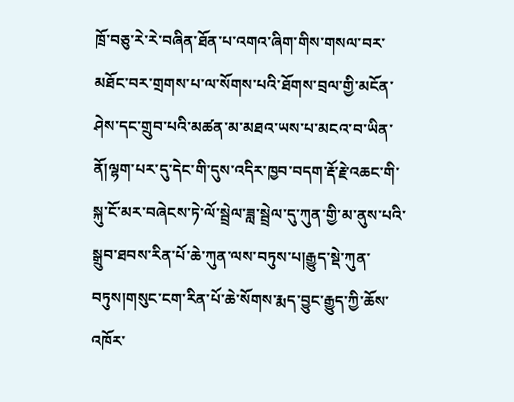ཁྲོ་བཅུ་རེ་རེ་བཞིན་ཐོན་པ་འགའ་ཞིག་གིས་གསལ་བར་མཐོང་བར་གྲགས་པ་ལ་སོགས་པའི་ཐོགས་བྲལ་གྱི་མངོན་ཤེས་དང་གྲུབ་པའི་མཚན་མ་མཐའ་ཡས་པ་མངའ་བ་ཡིན་ནོ།ལྷག་པར་དུ་དེང་གི་དུས་འདིར་ཁྱབ་བདག་རྡོ་རྗེ་འཆང་གི་སྐུ་ངོ་མར་བཞེངས་ཏེ་ལོ་སྦྲེལ་ཟླ་སྦྲེལ་དུ་ཀུན་གྱི་མ་ནུས་པའི་སྒྲུབ་ཐབས་རིན་པོ་ཆེ་ཀུན་ལས་བཏུས་པ།རྒྱུད་སྡེ་ཀུན་བཏུས།གསུང་ངག་རིན་པོ་ཆེ་སོགས་རྨད་བྱུང་རྒྱུད་ཀྱི་ཆོས་འཁོར་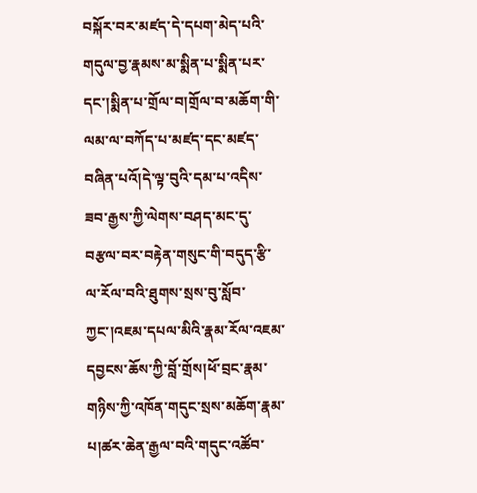བསྐོར་བར་མཛད་དེ་དཔག་མེད་པའི་གདུལ་བྱ་རྣམས་མ་སྨིན་པ་སྨིན་པར་དང་།སྨིན་པ་གྲོལ་བ།གྲོལ་བ་མཆོག་གི་ལམ་ལ་བཀོད་པ་མཛད་དང་མཛད་བཞིན་པའོ།དེ་ལྟ་བུའི་དམ་པ་འདིས་ཟབ་རྒྱས་ཀྱི་ལེགས་བཤད་མང་དུ་བརྩལ་བར་བརྟེན་གསུང་གི་བདུད་རྩི་ལ་རོལ་བའི་ཐུགས་སྲས་བུ་སློབ་ཀྱང་།འཇམ་དཔལ་མིའི་རྣམ་རོལ་འཇམ་དབྱངས་ཆོས་ཀྱི་བློ་གྲོས།ཕོ་བྲང་རྣམ་གཉིས་ཀྱི་འཁོན་གདུང་སྲས་མཆོག་རྣམ་པ།ཚར་ཆེན་རྒྱལ་བའི་གདུང་འཚོབ་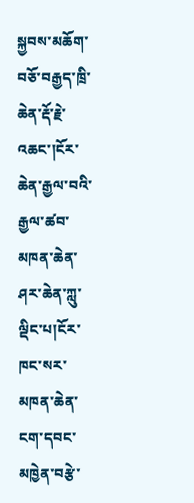སྐྱབས་མཆོག་བཅོ་བརྒྱད་ཁྲི་ཆེན་རྡོ་རྗེ་འཆང་།ངོར་ཆེན་རྒྱལ་བའི་རྒྱལ་ཚབ་མཁན་ཆེན་ཤར་ཆེན་ཀླུ་ལྡིང་པ།ངོར་ཁང་སར་མཁན་ཆེན་ངག་དབང་མཁྱེན་བརྩེ་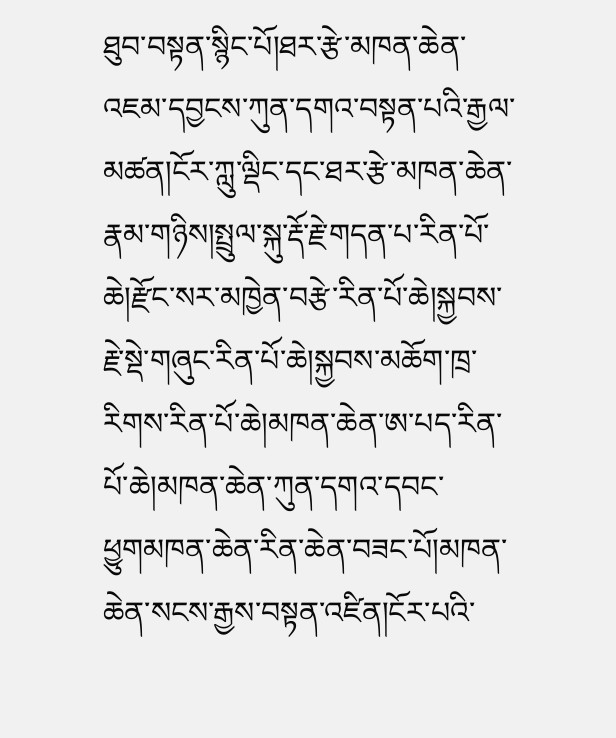ཐུབ་བསྟན་སྙིང་པོ།ཐར་རྩེ་མཁན་ཆེན་འཇམ་དབྱངས་ཀུན་དགའ་བསྟན་པའི་རྒྱལ་མཚན།ངོར་ཀླུ་ལྡིང་དང་ཐར་རྩེ་མཁན་ཆེན་རྣམ་གཉིས།སྤྲུལ་སྐུ་རྡོ་རྗེ་གདན་པ་རིན་པོ་ཆེ།རྫོང་སར་མཁྱེན་བརྩེ་རིན་པོ་ཆེ།སྐྱབས་རྗེ་སྡེ་གཞུང་རིན་པོ་ཆེ།སྐྱབས་མཆོག་ཁྲ་རིགས་རིན་པོ་ཆེ།མཁན་ཆེན་ཨ་པད་རིན་པོ་ཆེ།མཁན་ཆེན་ཀུན་དགའ་དབང་ཕྱུགམཁན་ཆེན་རིན་ཆེན་བཟང་པོ།མཁན་ཆེན་སངས་རྒྱས་བསྟན་འཛིན།ངོར་པའི་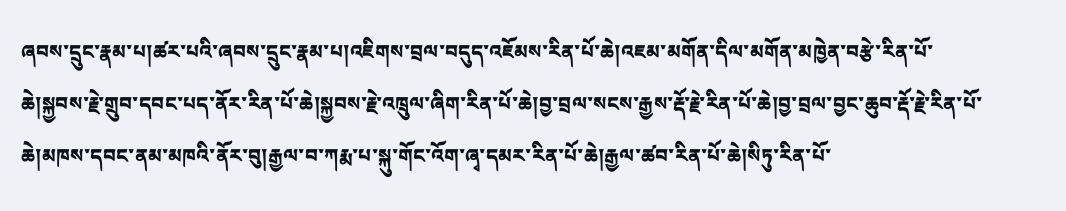ཞབས་དྲུང་རྣམ་པ།ཚར་པའི་ཞབས་དྲུང་རྣམ་པ།འཇིགས་བྲལ་བདུད་འཇོམས་རིན་པོ་ཆེ།འཇམ་མགོན་དིལ་མགོན་མཁྱེན་བརྩེ་རིན་པོ་ཆེ།སྐྱབས་རྗེ་གྲུབ་དབང་པད་ནོར་རིན་པོ་ཆེ།སྐྱབས་རྗེ་འཁྲུལ་ཞིག་རིན་པོ་ཆེ།བྱ་བྲལ་སངས་རྒྱས་རྡོ་རྗེ་རིན་པོ་ཆེ།བྱ་བྲལ་བྱང་ཆུབ་རྡོ་རྗེ་རིན་པོ་ཆེ།མཁས་དབང་ནམ་མཁའི་ནོར་བུ།རྒྱལ་བ་ཀརྨ་པ་སྐུ་གོང་འོག་ཞྭ་དམར་རིན་པོ་ཆེ།རྒྱལ་ཚབ་རིན་པོ་ཆེ།སིཏུ་རིན་པོ་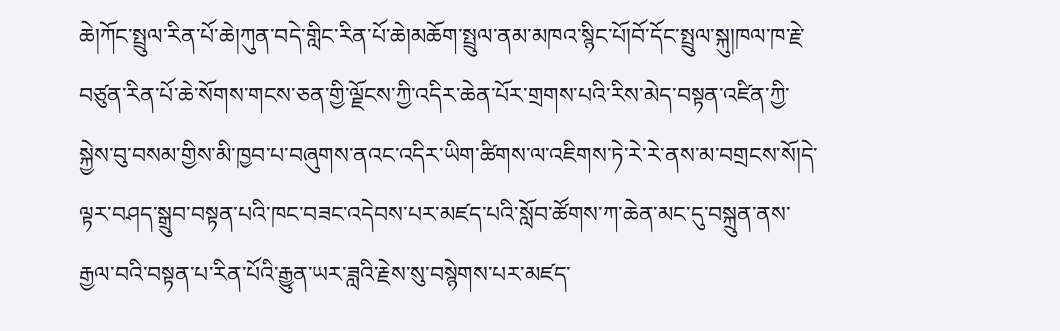ཆེ།ཀོང་སྤྲུལ་རིན་པོ་ཆེ།ཀུན་བདེ་གླིང་རིན་པོ་ཆེ།མཆོག་སྤྲུལ་ནམ་མཁའ་སྙིང་པོ།བོ་དོང་སྤྲུལ་སྐུ།ཁལ་ཁ་རྗེ་བཙུན་རིན་པོ་ཆེ་སོགས་གངས་ཅན་གྱི་ལྗོངས་ཀྱི་འདིར་ཆེན་པོར་གྲགས་པའི་རིས་མེད་བསྟན་འཛིན་ཀྱི་སྐྱེས་བུ་བསམ་གྱིས་མི་ཁྱབ་པ་བཞུགས་ནའང་འདིར་ཡིག་ཚིགས་ལ་འཇིགས་ཏེ་རེ་རེ་ནས་མ་བགྲངས་སོ།དེ་ལྟར་བཤད་སྒྲུབ་བསྟན་པའི་ཁང་བཟང་འདེབས་པར་མཛད་པའི་སློབ་ཚོགས་ཀ་ཆེན་མང་དུ་བསྐྲུན་ནས་རྒྱལ་བའི་བསྟན་པ་རིན་པོའི་རྒྱུན་ཡར་ཟླའི་རྗེས་སུ་བསྙེགས་པར་མཛད་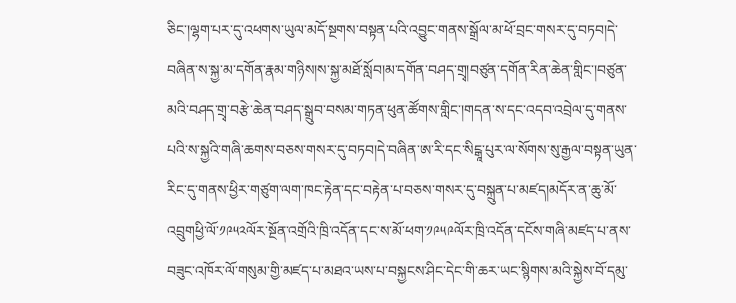ཅིང་།ལྷག་པར་དུ་འཕགས་ཡུལ་མདོ་སྔགས་བསྟན་པའི་འབྱུང་གནས་སྒྲོལ་མ་ཕོ་བྲང་གསར་དུ་བཏབ།དེ་བཞིན་ས་སྐྱ་མ་དགོན་རྣམ་གཉིས།ས་སྐྱ་མཐོ་སློབ།མ་དགོན་བཤད་གྲྭ།བཙུན་དགོན་རིན་ཆེན་གླིང་།བཙུན་མའི་བཤད་གྲྭ་བརྩེ་ཆེན་བཤད་སྒྲུབ་བསམ་གཏན་ཕུན་ཚོགས་གླིང་།གདན་ས་དང་འདབ་འབྲེལ་དུ་གནས་པའི་ས་སྐྱའི་གཞི་ཆགས་བཅས་གསར་དུ་བཏབ།དེ་བཞིན་ཨ་རི་དང་སིངྒཱ་པུར་ལ་སོགས་སུ་རྒྱལ་བསྟན་ཡུན་རིང་དུ་གནས་ཕྱིར་གཙུག་ལག་ཁང་རྟེན་དང་བརྟེན་པ་བཅས་གསར་དུ་བསྐྲུན་པ་མཛད།མདོར་ན་ཆུ་མོ་འབྲུགཕྱི་ལོ་༡༩༥༢ལོར་སྔོན་འགྲོའི་ཁྲི་འདོན་དང་ས་མོ་ཕག་༡༩༥༩ལོར་ཁྲི་འདོན་དངོས་གཞི་མཛད་པ་ནས་བཟུང་འཁོར་ལོ་གསུམ་གྱི་མཛད་པ་མཐའ་ཡས་པ་བསྐྱངས་ཤིང་དེང་གི་ཆར་ཡང་སྙིགས་མའི་སྐྱེས་བོ་དམུ་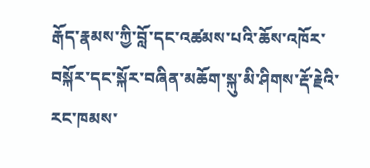རྒོད་རྣམས་ཀྱི་བློ་དང་འཚམས་པའི་ཆོས་འཁོར་བསྐོར་དང་སྐོར་བཞིན་མཆོག་སྐུ་མི་ཤིགས་རྡོ་རྗེའི་རང་ཁམས་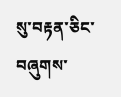སུ་བརྟན་ཅིང་བཞུགས་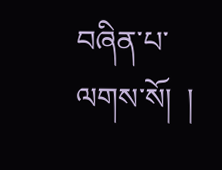བཞིན་པ་ལགས་སོ།  །